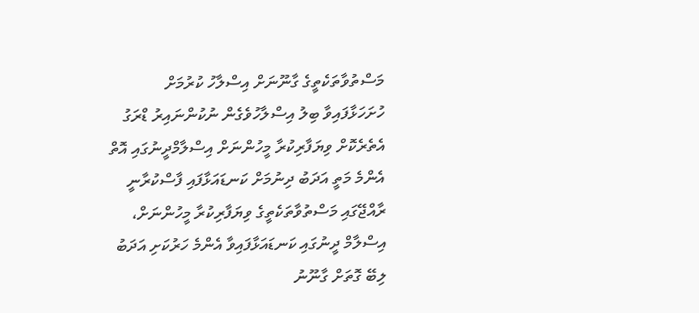މަސްތުވާތަކެތީގެ ގާނޫނަށް އިސްލާހު ކުރުމަށް ހުށަހަޅާފައިވާ ބިލު އިސްލާހުވެގެން ނުކުންނައިރު ޑްރަގު އެތެރެކޮށް ވިޔަފާރިކުރާ މީހުންނަށް އިސްލާމްދީނުގައި އޮތް އެންމެ މަތީ އަދަބު ދިނުމަށް ކަނޑައަޅާފައި ފާސްކުރާނީ
ރާއްޖޭގައި މަސްތުވާތަކެތީގެ ވިޔަފާރިކުރާ މީހުންނަށް، އިސްލާމް ދީނުގައި ކަނޑައަޅާފައިވާ އެންމެ ހަރުކަށި އަދަބު ލިބޭ ގޮތަށް ގާނޫނު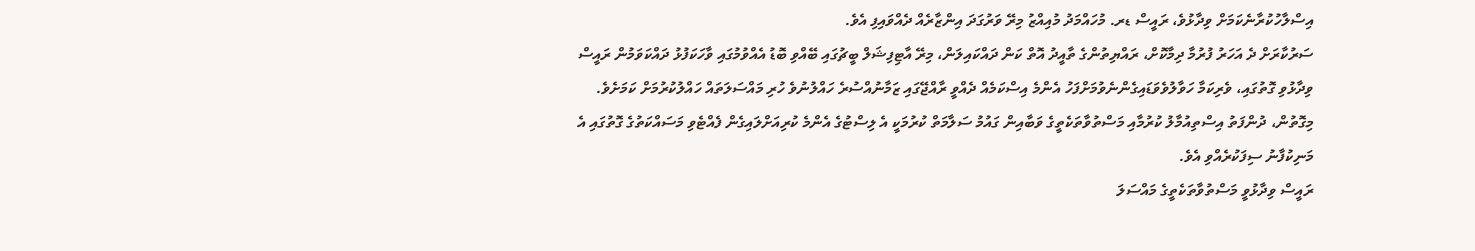އިސްލާހުކުރާނެކަމަށް ވިދާޅުވެ، ރައީސް ޑރ. މުހައްމަދު މުއިއްޒު މިރޭ ވަރުގަދަ އިންޒާރެއް ދެއްވައިފި އެވެ.
ސަރުކާރަށް ދެ އަހަރު ފުރުމާ ދިމާކޮށް، ރައްޔިތުންގެ ތާއީދު އޮތް ކަން ދައްކައިލަން، މިރޭ އާޓިފިޝަލް ބީޗުގައި ބޭއްވި ބޮޑު އެއްވުމުގައި ވާހަކަފުޅު ދައްކަވަމުން ރައީސް ވިދާޅުވި ގޮތުގައި، ވެރިކަމާ ހަވާލުވެވަޑައިގެންނެވުމަށްފަހު އެންމެ އިސްކަމެއް ދެއްވީ ރާއްޖޭގައި ޒަމާނުއްސުރެ ހައްލުނުވެ ހުރި މައްސަލަތައް ހައްލުކުރުމަށް ކަމަށެވެ.
މިގޮތުން، ދުންފަތު އިސްތިއުމާލު ކުރުމާއި މަސްތުވާތަކެތީގެ ވަބާއިން ގައުމު ސަލާމަތް ކުރުމަކީ އެ ލިސްޓުގެ އެންމެ ކުރިއަށްލައިގެން ފެއްޓެވި މަސައްކަތުގެ ގޮތުގައި އެ މަނިކުފާނު ސިފަކުރެއްވި އެވެ.
ރައީސް ވިދާޅުވީ މަސްތުވާތަކެތީގެ މައްސަލަ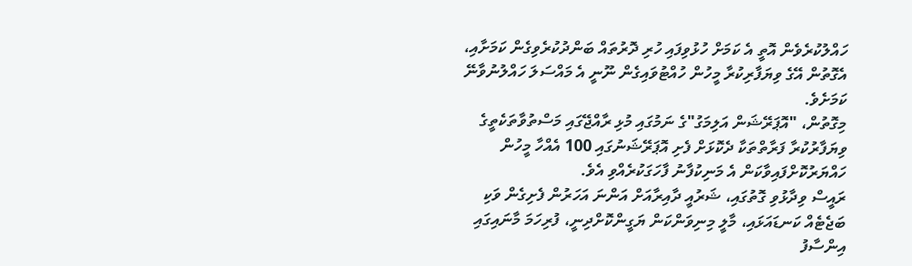ހައްލުކުރެވެން އޮތީ އެ ކަމަށް ހުޅުވިފައި ހުރި ދޮރުތައް ބަންދުކުރެވިގެން ކަމަށާއި، އެގޮތުން އޭގެ ވިޔަފާރިކުރާ މީހުން ހުއްޓުވައިގެން ނޫނީ އެ މައްސަލަ ހައްލުނުވާނޭ ކަމަށެވެ.
މިގޮތުން، "އޮޕަރޭޝަން އަލިމަގު"ގެ ނަމުގައި މުޅި ރާއްޖޭގައި މަސްތުވާތަކެތީގެ ވިޔަފާރުކުރާ ފަރާތްތަކާ ދެކޮޅަށް ފެށި އޮޕަރޭޝަނުގައި 100 އެއްހާ މީހުން ހައްޔަރުކޮށްފައިވާކަން އެ މަނިކުފާނު ފާހަގަކުރެއްވި އެވެ.
ރައީސް ވިދާޅުވި ގޮތުގައި، ޝަރުއީ ދާއިރާއަށް އަންނަ އަހަރުން ފެށިގެން ވަކި ބަޖެޓެއް ކަނޑައަޅައި، މާލީ މިނިވަންކަން ޔަގީންކޮށްދިނީ، ފުރިހަމަ މާނައިގައި އިންސާފު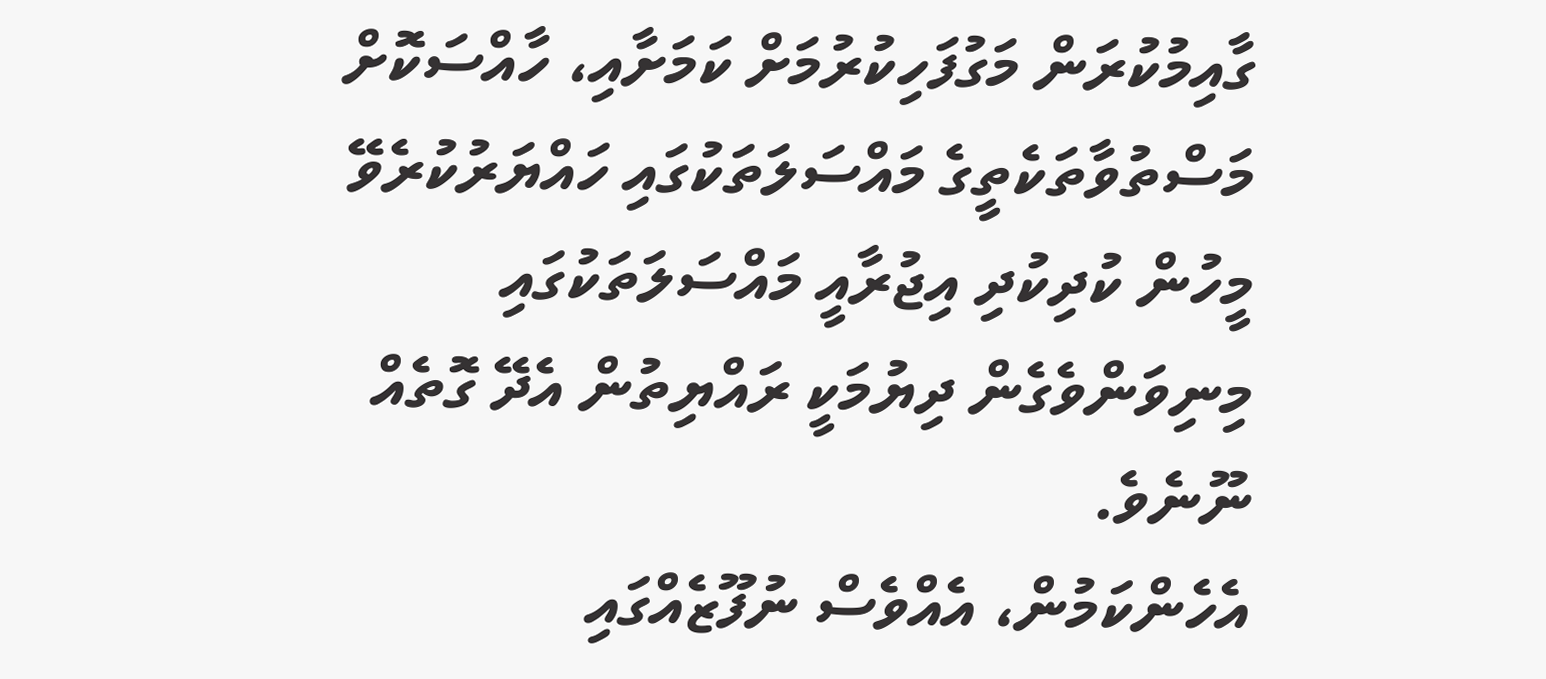ގާއިމުކުރަން މަގުފަހިކުރުމަށް ކަމަށާއި، ހާއްސަކޮށް މަސްތުވާތަކެތީގެ މައްސަލަތަކުގައި ހައްޔަރުކުރެވޭ މީހުން ކުދިކުދި އިޖުރާއީ މައްސަލަތަކުގައި މިނިވަންވެގެން ދިޔުމަކީ ރައްޔިތުން އެދޭ ގޮތެއް ނޫނެވެ.
އެހެންކަމުން، އެއްވެސް ނުފޫޒެއްގައި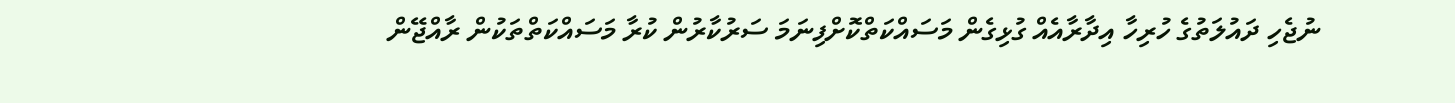ނުޖެހި ދައުލަތުގެ ހުރިހާ އިދާރާއެއް ގުޅިގެން މަސައްކަތްކޮށްފިނަމަ ސަރުކާރުން ކުރާ މަސައްކަތްތަކުން ރާއްޖޭން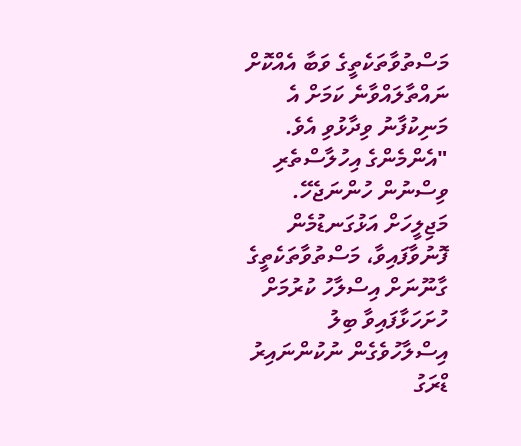މަސްތުވާތަކެތީގެ ވަބާ އެއްކޮށް ނައްތާލައްވާނެ ކަމަށް އެ މަނިކުފާނު ވިދާޅުވި އެވެ.
"އެންމެންގެ އިހުލާސްތެރި ވިސްނުން ހުންނަޖެހޭ. މަޖިލީހަށް އަޅުގަނޑުމެން ފޮނުވާފައިވާ، މަސްތުވާތަކެތީގެ ގާނޫނަށް އިސްލާހު ކުރުމަށް ހުށަހަޅާފައިވާ ބިލު އިސްލާހުވެގެން ނުކުންނައިރު ޑްރަގު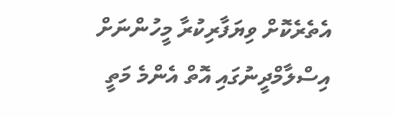އެތެރެކޮށް ވިޔަފާރިކުރާ މީހުންނަށް އިސްލާމްދީނުގައި އޮތް އެންމެ މަތީ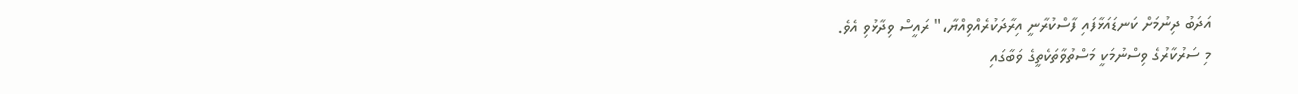އަދަބު ދިނުމަށް ކަނޑައަޅާފައި ފާސްކުރާނީ އިރާދަކުރެއްވިއްޔާ،" ރައީސް ވިދާޅުވި އެވެ.
މި ސަރުކާރުގެ ވިސްނުމަކީ މަސްތުވާތަކެތީގެ ވަބާގައި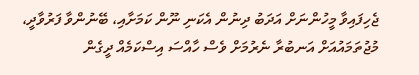ޖެހިފައިވާ މީހުންނަށް އަދަބު ދިނުން އެކަނި ނޫން ކަމަށާއި، ބޭނުންވާ ފަރުވާދީ، މުޖުތަމައުއަށް އަނބުރާ ނެރުމަށް ވެސް ހާއްސަ އިސްކަމެއް ދީގެން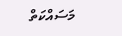މަސައްކަތް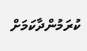ކުރަމުންދާކަމަށް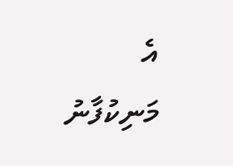އެ މަނިކުފާނު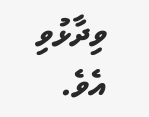ވިދާޅުވި އެވެ.